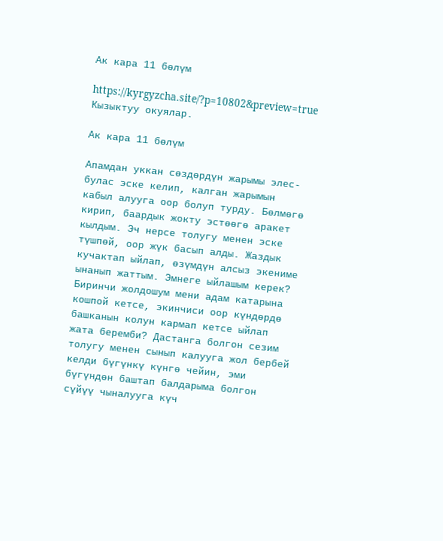Ак кара 11 бөлүм

https://kyrgyzcha.site/?p=10802&preview=true Кызыктуу окуялар.

Ак кара 11 бөлүм

Апамдан уккан сөздөрдүн жарымы элес-булас эске келип, калган жарымын кабыл алууга оор болуп турду. Бөлмөгө кирип, баардык жокту эстөөгө аракет кылдым. Эч нерсе толугу менен эске түшпөй, оор жүк басып алды. Жаздык кучактап ыйлап, өзүмдүн алсыз экениме ынанып жаттым. Эмнеге ыйлашым керек? Биринчи жолдошум мени адам катарына кошпой кетсе, экинчиси оор күндөрдө башканын колун кармап кетсе ыйлап жата беремби? Дастанга болгон сезим толугу менен сынып калууга жол бербей келди бүгүнкү күнгө чейин, эми бүгүндөн баштап балдарыма болгон сүйүү чыналууга күч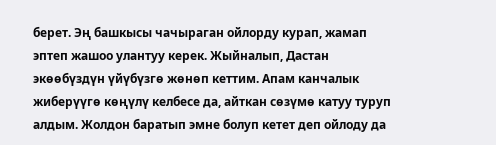берет. Эң башкысы чачыраган ойлорду курап, жамап эптеп жашоо улантуу керек. Жыйналып, Дастан экөөбүздүн үйүбүзгө жөнөп кеттим. Апам канчалык жиберүүгө көңүлү келбесе да, айткан сөзүмө катуу туруп алдым. Жолдон баратып эмне болуп кетет деп ойлоду да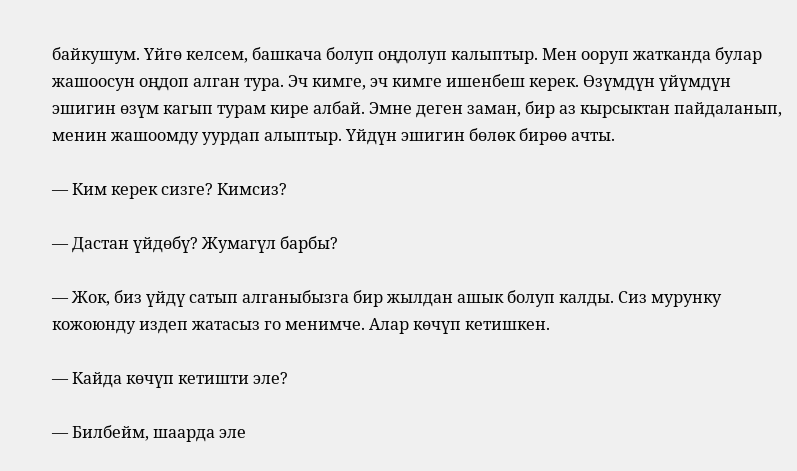байкушум. Үйгө келсем, башкача болуп оңдолуп калыптыр. Мен ооруп жатканда булар жашоосун оңдоп алган тура. Эч кимге, эч кимге ишенбеш керек. Өзүмдүн үйүмдүн эшигин өзүм кагып турам кире албай. Эмне деген заман, бир аз кырсыктан пайдаланып, менин жашоомду уурдап алыптыр. Үйдүн эшигин бөлөк бирөө ачты.

— Ким керек сизге? Кимсиз?

— Дастан үйдөбү? Жумагүл барбы?

— Жок, биз үйдү сатып алганыбызга бир жылдан ашык болуп калды. Сиз мурунку кожоюнду издеп жатасыз го менимче. Алар көчүп кетишкен.

— Кайда көчүп кетишти эле?

— Билбейм, шаарда эле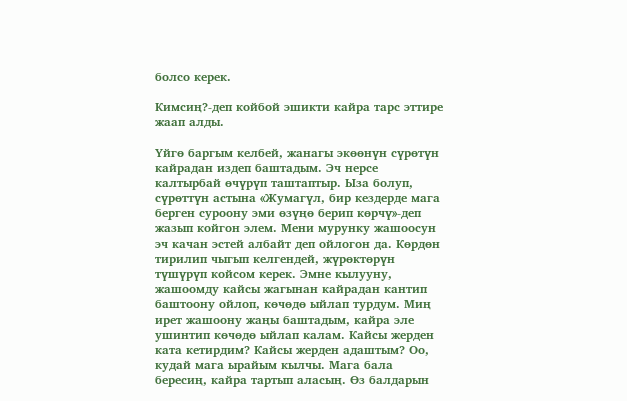болсо керек.

Кимсиң?-деп койбой эшикти кайра тарс эттире жаап алды.

Үйгө баргым келбей, жанагы экөөнүн сүрөтүн кайрадан издеп баштадым. Эч нерсе калтырбай өчүрүп таштаптыр. Ыза болуп, сүрөттүн астына «Жумагүл, бир кездерде мага берген суроону эми өзүңө берип көрчү»-деп жазып койгон элем. Мени мурунку жашоосун эч качан эстей албайт деп ойлогон да. Көрдөн тирилип чыгып келгендей, жүрөктөрүн түшүрүп койсом керек. Эмне кылууну, жашоомду кайсы жагынан кайрадан кантип баштоону ойлоп, көчөдө ыйлап турдум. Миң ирет жашоону жаңы баштадым, кайра эле ушинтип көчөдө ыйлап калам. Кайсы жерден ката кетирдим? Кайсы жерден адаштым? Оо, кудай мага ырайым кылчы. Мага бала бересиң, кайра тартып аласың. Өз балдарын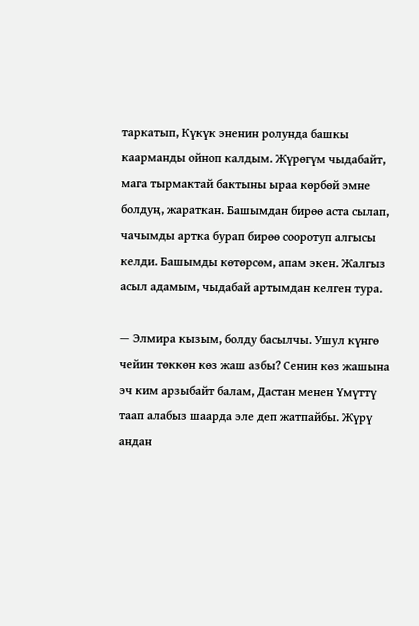таркатып, Күкүк эненин ролунда башкы каарманды ойноп калдым. Жүрөгүм чыдабайт, мага тырмактай бактыны ыраа көрбөй эмне болдуң, жараткан. Башымдан бирөө аста сылап, чачымды артка бурап бирөө сооротуп алгысы келди. Башымды көтөрсөм, апам экен. Жалгыз асыл адамым, чыдабай артымдан келген тура.

— Элмира кызым, болду басылчы. Ушул күнгө чейин төккөн көз жаш азбы? Сенин көз жашына эч ким арзыбайт балам, Дастан менен Үмүттү таап алабыз шаарда эле деп жатпайбы. Жүрү андан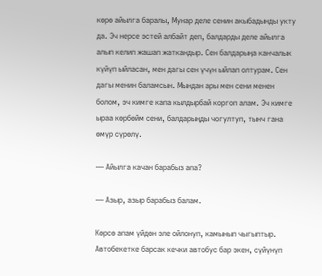көрө айылга баралы, Мунар деле сенин акыбадынды укту да. Эч нерсе эстей албайт деп, балдарды деле айылга алып келип жашап жаткандыр. Сен балдарыңа канчалык күйүп ыйласан, мен дагы сен үчүн ыйлап олтурам. Сен дагы менин баламсын. Мындан ары мен сени менен болом, эч кимге капа кылдырбай коргоп алам. Эч кимге ыраа көрбөйм сени, балдарыңды чогултуп, тынч гана өмүр сүрөлү.

— Айылга качан барабыз апа?

— Азыр, азыр барабыз балам.

Көрсө апам үйдөн эле ойлонуп, камынып чыгыптыр. Автобекетке барсак кечки автобус бар экен, сүйүнүп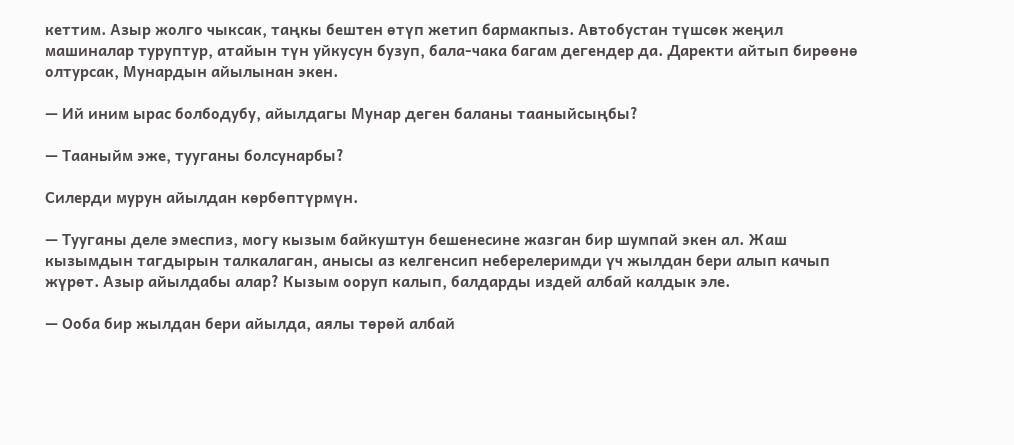кеттим. Азыр жолго чыксак, таңкы бештен өтүп жетип бармакпыз. Автобустан түшсөк жеңил машиналар туруптур, атайын түн уйкусун бузуп, бала-чака багам дегендер да. Даректи айтып бирөөнө олтурсак, Мунардын айылынан экен.

— Ий иним ырас болбодубу, айылдагы Мунар деген баланы тааныйсыңбы?

— Тааныйм эже, тууганы болсунарбы?

Силерди мурун айылдан көрбөптүрмүн.

— Тууганы деле эмеспиз, могу кызым байкуштун бешенесине жазган бир шумпай экен ал. Жаш кызымдын тагдырын талкалаган, анысы аз келгенсип неберелеримди үч жылдан бери алып качып жүрөт. Азыр айылдабы алар? Кызым ооруп калып, балдарды издей албай калдык эле.

— Ооба бир жылдан бери айылда, аялы төрөй албай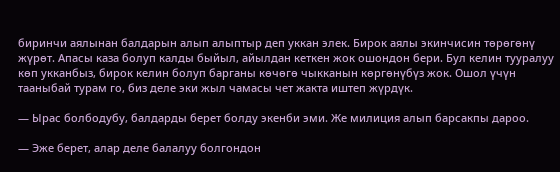биринчи аялынан балдарын алып алыптыр деп уккан элек. Бирок аялы экинчисин төрөгөнү жүрөт. Апасы каза болуп калды быйыл, айылдан кеткен жок ошондон бери. Бул келин тууралуу көп укканбыз, бирок келин болуп барганы көчөгө чыкканын көргөнүбүз жок. Ошол үчүн тааныбай турам го, биз деле эки жыл чамасы чет жакта иштеп жүрдүк.

— Ырас болбодубу, балдарды берет болду экенби эми. Же милиция алып барсакпы дароо.

— Эже берет, алар деле балалуу болгондон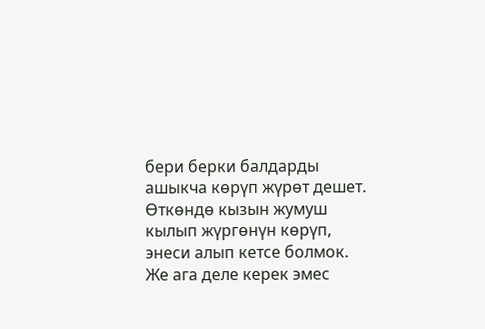бери берки балдарды ашыкча көрүп жүрөт дешет. Өткөндө кызын жумуш кылып жүргөнүн көрүп, энеси алып кетсе болмок. Же ага деле керек эмес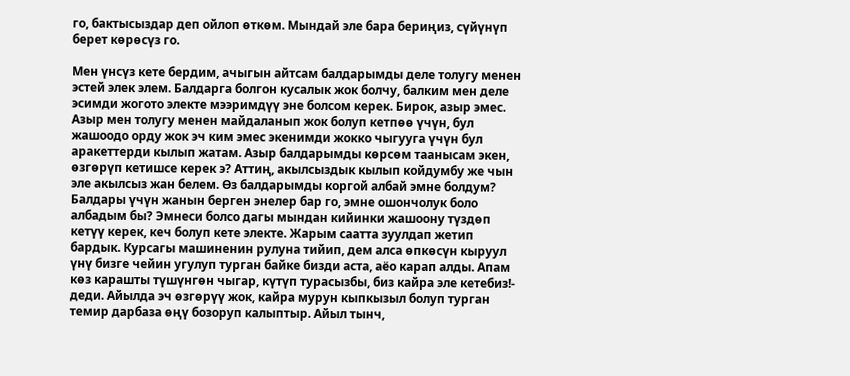го, бактысыздар деп ойлоп өткөм. Мындай эле бара бериңиз, сүйүнүп берет көрөсүз го.

Мен үнсүз кете бердим, ачыгын айтсам балдарымды деле толугу менен эстей элек элем. Балдарга болгон кусалык жок болчу, балким мен деле эсимди жогото электе мээримдүү эне болсом керек. Бирок, азыр эмес. Азыр мен толугу менен майдаланып жок болуп кетпөө үчүн, бул жашоодо орду жок эч ким эмес экенимди жокко чыгууга үчүн бул аракеттерди кылып жатам. Азыр балдарымды көрсөм таанысам экен, өзгөрүп кетишсе керек э? Аттиң, акылсыздык кылып койдумбу же чын эле акылсыз жан белем. Өз балдарымды коргой албай эмне болдум? Балдары үчүн жанын берген энелер бар го, эмне ошончолук боло албадым бы? Эмнеси болсо дагы мындан кийинки жашоону түздөп кетүү керек, кеч болуп кете электе. Жарым саатта зуулдап жетип бардык. Курсагы машиненин рулуна тийип, дем алса өпкөсүн кыруул үнү бизге чейин угулуп турган байке бизди аста, аёо карап алды. Апам көз карашты түшүнгөн чыгар, күтүп турасызбы, биз кайра эле кетебиз!- деди. Айылда эч өзгөрүү жок, кайра мурун кыпкызыл болуп турган темир дарбаза өңү бозоруп калыптыр. Айыл тынч,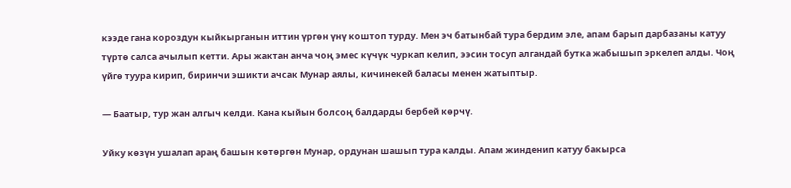кээде гана короздун кыйкырганын иттин үргөн үнү коштоп турду. Мен эч батынбай тура бердим эле, апам барып дарбазаны катуу түртө салса ачылып кетти. Ары жактан анча чоң эмес күчүк чуркап келип, ээсин тосуп алгандай бутка жабышып эркелеп алды. Чоң үйгө туура кирип, биринчи эшикти ачсак Мунар аялы, кичинекей баласы менен жатыптыр.

— Баатыр, тур жан алгыч келди. Кана кыйын болсоң балдарды бербей көрчү.

Уйку көзүн ушалап араң башын көтөргөн Мунар, ордунан шашып тура калды. Апам жинденип катуу бакырса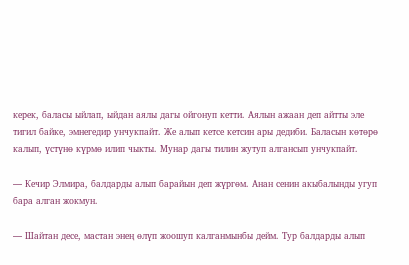керек, баласы ыйлап, ыйдан аялы дагы ойгонуп кетти. Аялын ажаан деп айтты эле тигил байке, эмнегедир унчукпайт. Же алып кетсе кетсин ары дедиби. Баласын көтөрө калып, үстүнө күрмө илип чыкты. Мунар дагы тилин жутуп алгансып унчукпайт.

— Кечир Элмира, балдарды алып барайын деп жүргөм. Анан сенин акыбалынды угуп бара алган жокмун.

— Шайтан десе, мастан энең өлүп жоошуп калганмынбы дейм. Тур балдарды алып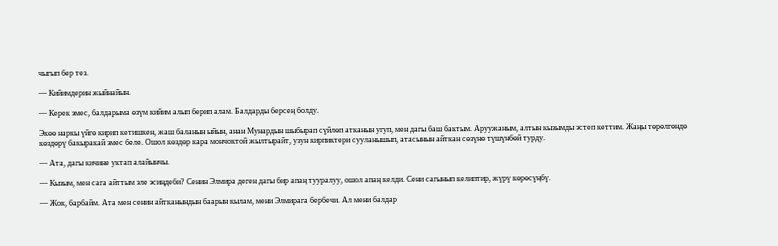чыгып бер тез.

— Кийимдерин жыйнайын.

— Керек эмес, балдарыма өзүм кийим алып берип алам. Балдарды берсең болду.

Экөө наркы үйгө кирип кетишкен, жаш баланын ыйын, анан Мунардын шыбырап сүйлөп атканын угуп, мен дагы баш бактым. Аруужаным, алтын кызымды эстеп кеттим. Жаңы төрөлгөндө көздөрү бакыракай эмес беле. Ошол көздөр кара мончоктой жылтырайт, узун кирпиктери сууланышып, атасынын айткан сөзүнө түшүнбөй турду.

— Ата, дагы кичине уктап алайынчы.

— Кызым, мен сага айттым эле эсиңдеби? Сенин Элмира деген дагы бир апаң тууралуу, ошол апаң келди. Сени сагынып келиптир, жүрү көрөсүңбү.

— Жок, барбайм. Ата мен сенин айтканындын баарын кылам, мени Элмирага бербечи. Ал мени балдар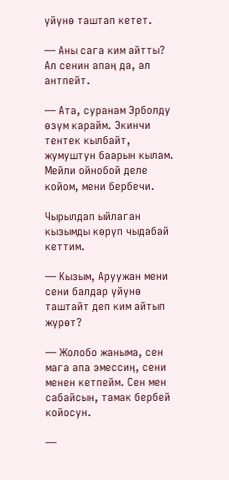үйүнө таштап кетет.

— Аны сага ким айтты? Ал сенин апаң да, ал антпейт.

— Ата, суранам Эрболду өзүм карайм. Экинчи тентек кылбайт, жумуштун баарын кылам. Мейли ойнобой деле койом, мени бербечи.

Чырылдап ыйлаган кызымды көрүп чыдабай кеттим.

— Кызым, Аруужан мени сени балдар үйүнө таштайт деп ким айтып жүрөт?

— Жолобо жаныма, сен мага апа эмессиң, сени менен кетпейм. Сен мен сабайсын, тамак бербей койосун.

—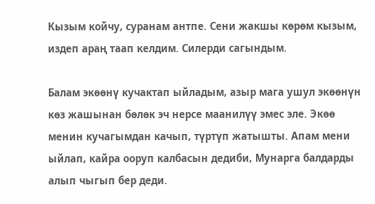Кызым койчу, суранам антпе. Сени жакшы көрөм кызым, издеп араң таап келдим. Силерди сагындым.

Балам экөөнү кучактап ыйладым, азыр мага ушул экөөнүн көз жашынан бөлөк эч нерсе маанилүү эмес эле. Экөө менин кучагымдан качып, түртүп жатышты. Апам мени ыйлап, кайра ооруп калбасын дедиби, Мунарга балдарды алып чыгып бер деди.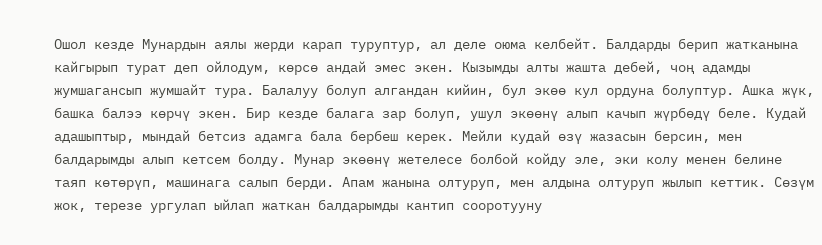Ошол кезде Мунардын аялы жерди карап туруптур, ал деле оюма келбейт. Балдарды берип жатканына кайгырып турат деп ойлодум, көрсө андай эмес экен. Кызымды алты жашта дебей, чоң адамды жумшагансып жумшайт тура. Балалуу болуп алгандан кийин, бул экөө кул ордуна болуптур. Ашка жүк, башка балээ көрчү экен. Бир кезде балага зар болуп, ушул экөөнү алып качып жүрбөдү беле. Кудай адашыптыр, мындай бетсиз адамга бала бербеш керек. Мейли кудай өзү жазасын берсин, мен балдарымды алып кетсем болду. Мунар экөөнү жетелесе болбой койду эле, эки колу менен белине таяп көтөрүп, машинага салып берди. Апам жанына олтуруп, мен алдына олтуруп жылып кеттик. Сөзүм жок, терезе ургулап ыйлап жаткан балдарымды кантип сооротууну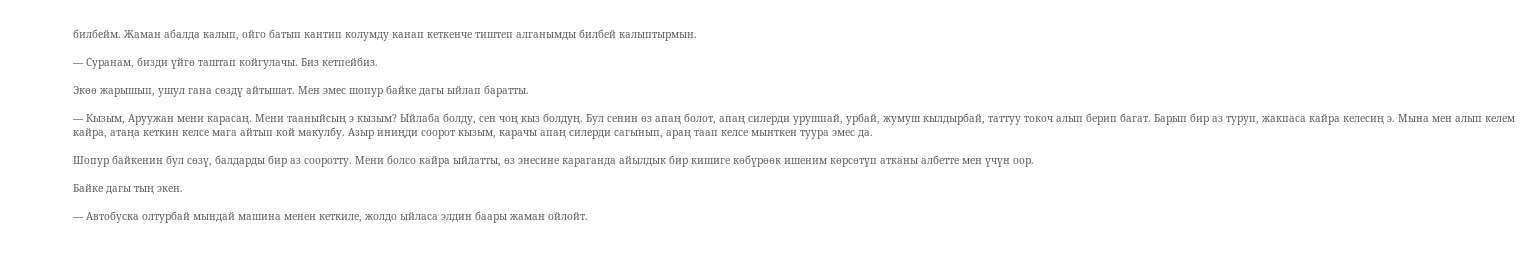билбейм. Жаман абалда калып, ойго батып кантип колумду канап кеткенче тиштеп алганымды билбей калыптырмын.

— Суранам, бизди үйгө таштап койгулачы. Биз кетпейбиз.

Экөө жарышып, ушул гана сөздү айтышат. Мен эмес шопур байке дагы ыйлап баратты.

— Кызым, Аруужан мени карасаң. Мени тааныйсың э кызым? Ыйлаба болду, сен чоң кыз болдуң. Бул сенин өз апаң болот, апаң силерди урушпай, урбай, жумуш кылдырбай, таттуу токоч алып берип багат. Барып бир аз туруп, жакпаса кайра келесиң э. Мына мен алып келем кайра, атаңа кеткин келсе мага айтып кой макулбу. Азыр иниңди соорот кызым, карачы апаң силерди сагынып, араң таап келсе мынткен туура эмес да.

Шопур байкенин бул сөзү, балдарды бир аз сооротту. Мени болсо кайра ыйлатты, өз энесине караганда айылдык бир кишиге көбүрөөк ишеним көрсөтүп атканы албетте мен үчүн оор.

Байке дагы тың экен.

— Автобуска олтурбай мындай машина менен кеткиле, жолдо ыйласа элдин баары жаман ойлойт.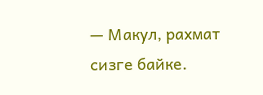— Макул, рахмат сизге байке.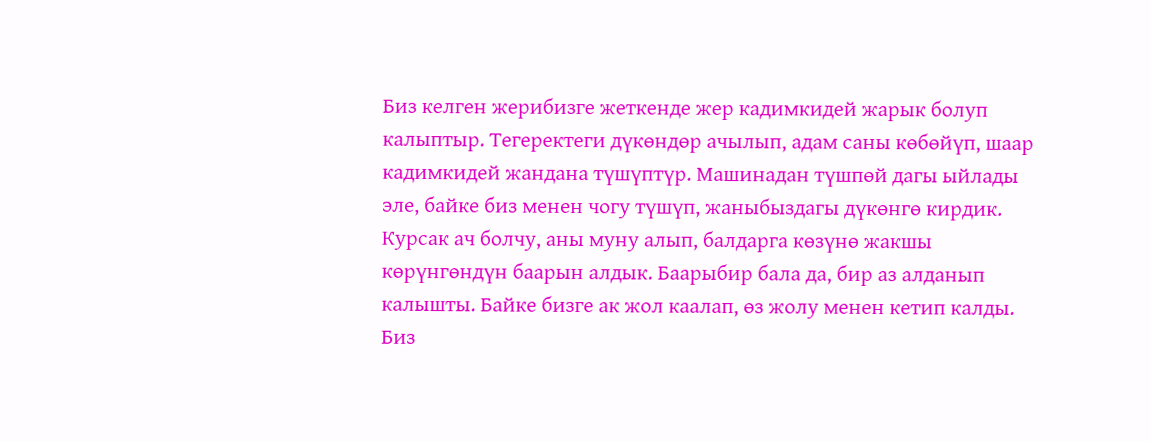Биз келген жерибизге жеткенде жер кадимкидей жарык болуп калыптыр. Тегеректеги дүкөндөр ачылып, адам саны көбөйүп, шаар кадимкидей жандана түшүптүр. Машинадан түшпөй дагы ыйлады эле, байке биз менен чогу түшүп, жаныбыздагы дүкөнгө кирдик. Курсак ач болчу, аны муну алып, балдарга көзүнө жакшы көрүнгөндүн баарын алдык. Баарыбир бала да, бир аз алданып калышты. Байке бизге ак жол каалап, өз жолу менен кетип калды. Биз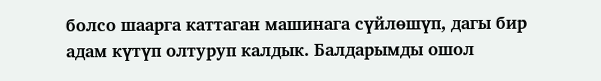болсо шаарга каттаган машинага сүйлөшүп, дагы бир адам күтүп олтуруп калдык. Балдарымды ошол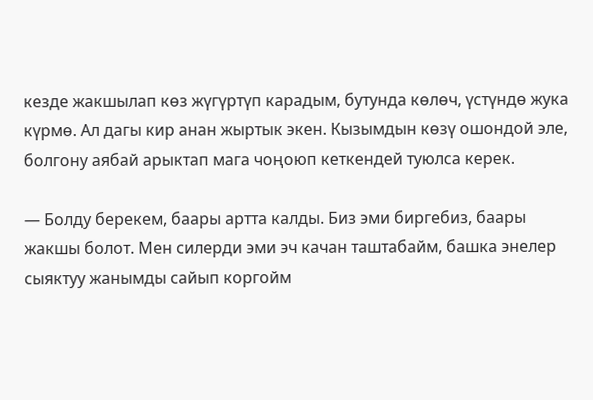кезде жакшылап көз жүгүртүп карадым, бутунда көлөч, үстүндө жука күрмө. Ал дагы кир анан жыртык экен. Кызымдын көзү ошондой эле, болгону аябай арыктап мага чоңоюп кеткендей туюлса керек.

— Болду берекем, баары артта калды. Биз эми биргебиз, баары жакшы болот. Мен силерди эми эч качан таштабайм, башка энелер сыяктуу жанымды сайып коргойм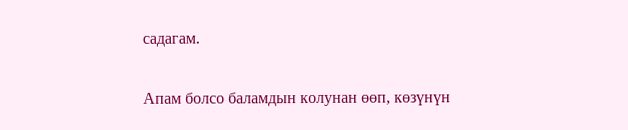садагам.

Апам болсо баламдын колунан өөп, көзүнүн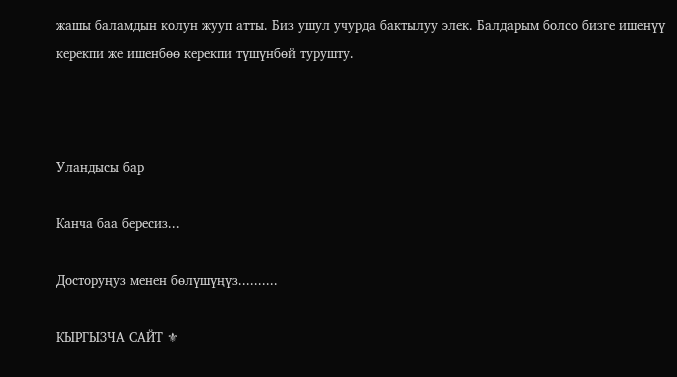жашы баламдын колун жууп атты. Биз ушул учурда бактылуу элек. Балдарым болсо бизге ишенүү керекпи же ишенбөө керекпи түшүнбөй турушту.



Уландысы бар

Канча баа бересиз...

Досторуңуз менен бөлүшүңүз..........

КЫРГЫЗЧА САЙТ ⚜